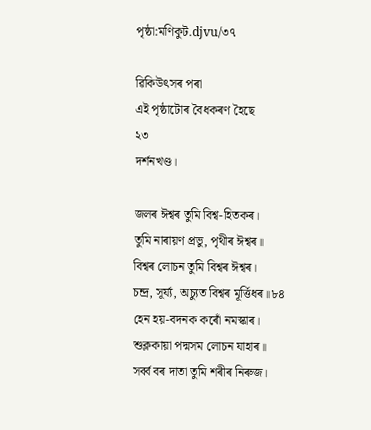পৃষ্ঠা:মণিকুট.djvu/৩৭

ৱিকিউৎসৰ পৰা
এই পৃষ্ঠাটোৰ বৈধকৰণ হৈছে
২৩
দৰ্শনখণ্ড।

জলৰ ঈশ্বৰ তুমি বিশ্ব-হিতকৰ।
তুমি নাৰায়ণ প্ৰভু, পৃথীৰ ঈশ্বৰ॥
বিশ্বৰ লোচন তুমি বিশ্বৰ ঈশ্বৰ।
চন্দ্ৰ, সূৰ্য্য, অচ্যুত বিশ্বৰ মূৰ্ত্তিধৰ॥৮৪
হেন হয়-বদনক কৰোঁ নমস্কাৰ।
শুক্লকায়া পদ্মসম লোচন যাহাৰ॥
সৰ্ব্ব বৰ দাতা তুমি শৰীৰ নিৰুজ।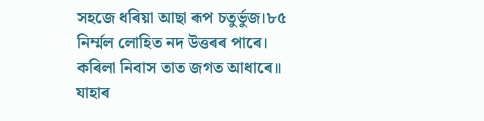সহজে ধৰিয়া আছা ৰূপ চতুৰ্ভুজ।৮৫
নিৰ্ম্মল লোহিত নদ উত্তৰৰ পাৰে।
কৰিলা নিবাস তাত জগত আধাৰে॥
যাহাৰ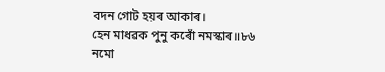বদন গোট হয়ৰ আকাৰ।
হেন মাধৱক পুনু কৰোঁ নমস্কাৰ॥৮৬
নমো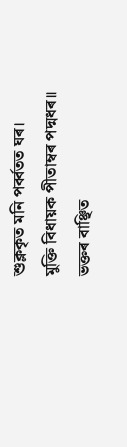শুক্লকৃত মনি পৰ্ব্বতত ঘৰ।
মুক্তি বিধায়ক পীতাম্বৰ পদ্মধৰ॥
ভক্তৰ বাঞ্ছিত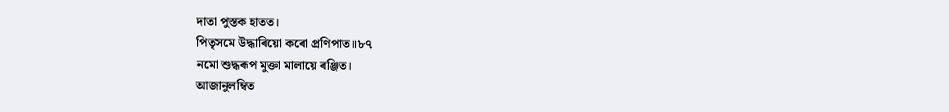দাতা পুস্তক হাতত।
পিতৃসমে উদ্ধাৰিয়ো কৰো প্ৰণিপাত॥৮৭
নমো শুদ্ধৰূপ মুক্তা মালায়ে ৰঞ্জিত।
আজানুলম্বিত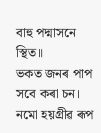বাহু পদ্মাসনে স্থিত॥
ভকত জনৰ পাপ সবে কৰা চন।
নমো হয়গ্ৰীৱ ৰূপ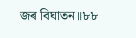জৰ বিঘাতন॥৮৮